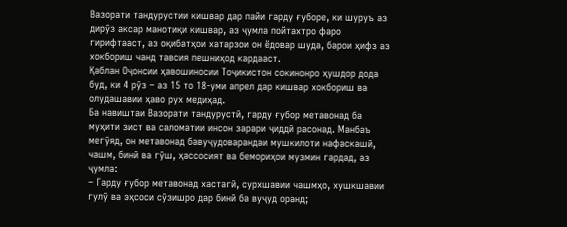Вазорати тандурустии кишвар дар пайи гарду ғуборе, ки шуруъ аз дирӯз аксар манотиқи кишвар, аз ҷумла пойтахтро фаро гирифтааст, аз оқибатҳои хатарзои он ёдовар шуда, барои ҳифз аз хокбориш чанд тавсия пешниҳод кардааст.
Қаблан Оҷонсии ҳавошиносии Тоҷикистон сокинонро ҳушдор дода буд, ки 4 рӯз – аз 15 то 18-уми апрел дар кишвар хокбориш ва олудашавии ҳаво рух медиҳад.
Ба навиштаи Вазорати тандурустӣ, гарду ғубор метавонад ба муҳити зист ва саломатии инсон зарари ҷиддӣ расонад. Манбаъ мегӯяд, он метавонад бавуҷудоварандаи мушкилоти нафаскашӣ, чашм, бинӣ ва гӯш, ҳассосият ва бемориҳои музмин гардад, аз ҷумла:
– Гарду ғубор метавонад хастагӣ, сурхшавии чашмҳо, хушкшавии гулӯ ва эҳсоси сӯзишро дар бинӣ ба вуҷуд оранд;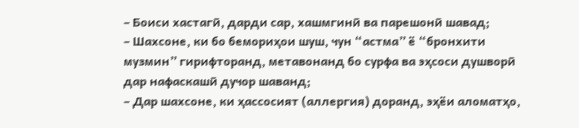– Боиси хастагӣ, дарди сар, хашмгинӣ ва парешонӣ шавад;
– Шахсоне, ки бо бемориҳои шуш, чун “астма” ё “бронхити музмин” гирифторанд, метавонанд бо сурфа ва эҳсоси душворӣ дар нафаскашӣ дучор шаванд;
– Дар шахсоне, ки ҳассосият (аллергия) доранд, эҳёи аломатҳо,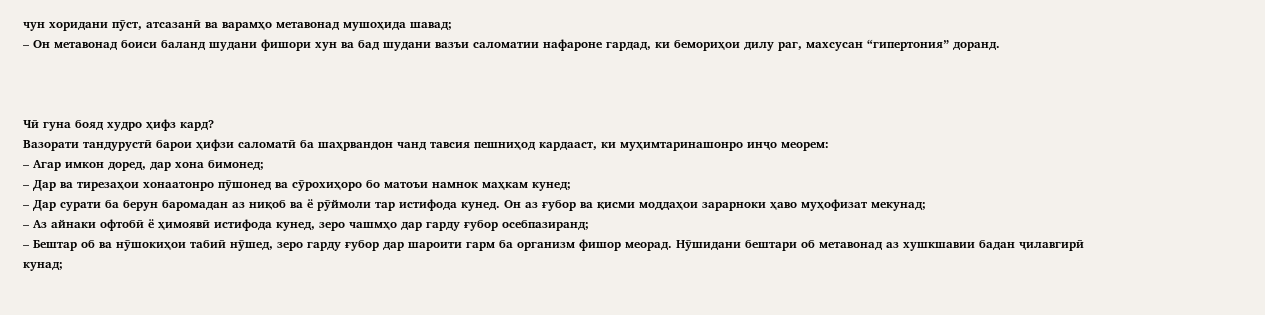чун хоридани пӯст, атсазанӣ ва варамҳо метавонад мушоҳида шавад;
– Он метавонад боиси баланд шудани фишори хун ва бад шудани вазъи саломатии нафароне гардад, ки бемориҳои дилу раг, махсусан “гипертония” доранд.



Чӣ гуна бояд худро ҳифз кард?
Вазорати тандурустӣ барои ҳифзи саломатӣ ба шаҳрвандон чанд тавсия пешниҳод кардааст, ки муҳимтаринашонро инҷо меорем:
– Агар имкон доред, дар хона бимонед;
– Дар ва тирезаҳои хонаатонро пӯшонед ва сӯрохиҳоро бо матоъи намнок маҳкам кунед;
– Дар сурати ба берун баромадан аз ниқоб ва ё рӯймоли тар истифода кунед. Он аз ғубор ва қисми моддаҳои зарарноки ҳаво муҳофизат мекунад;
– Аз айнаки офтобӣ ё ҳимоявӣ истифода кунед, зеро чашмҳо дар гарду ғубор осебпазиранд;
– Бештар об ва нӯшокиҳои табиӣ нӯшед, зеро гарду ғубор дар шароити гарм ба организм фишор меорад. Нӯшидани бештари об метавонад аз хушкшавии бадан ҷилавгирӣ кунад;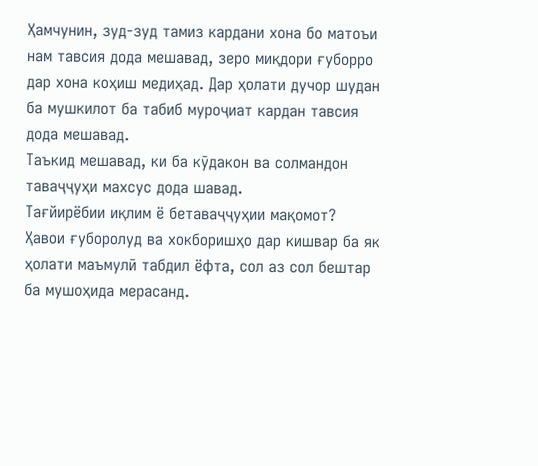Ҳамчунин, зуд-зуд тамиз кардани хона бо матоъи нам тавсия дода мешавад, зеро миқдори ғуборро дар хона коҳиш медиҳад. Дар ҳолати дучор шудан ба мушкилот ба табиб муроҷиат кардан тавсия дода мешавад.
Таъкид мешавад, ки ба кӯдакон ва солмандон таваҷҷуҳи махсус дода шавад.
Тағйирёбии иқлим ё бетаваҷҷуҳии мақомот?
Ҳавои ғуборолуд ва хокборишҳо дар кишвар ба як ҳолати маъмулӣ табдил ёфта, сол аз сол бештар ба мушоҳида мерасанд.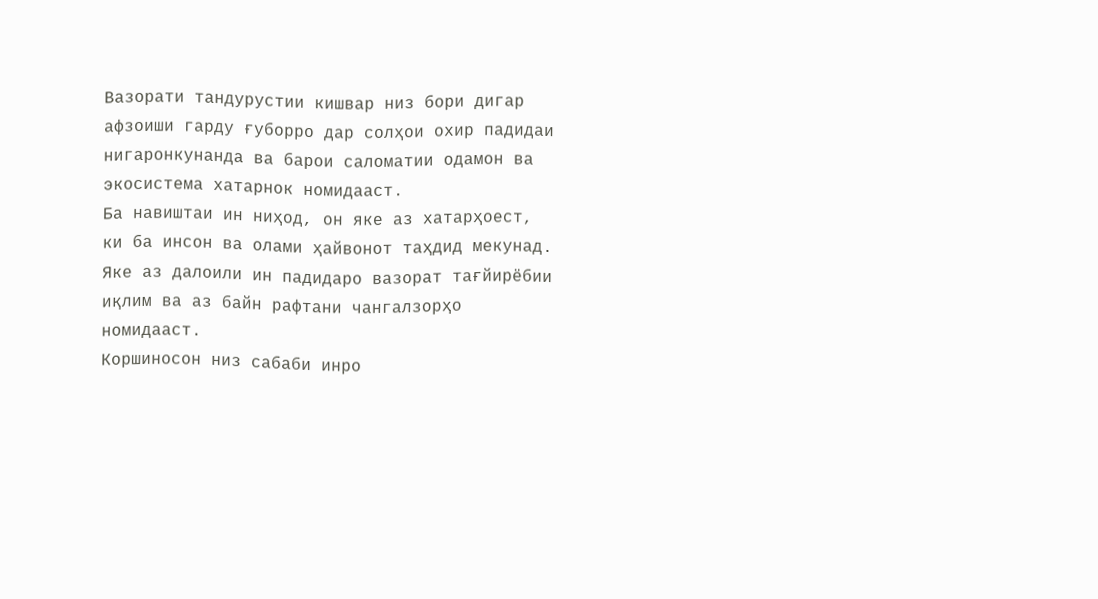Вазорати тандурустии кишвар низ бори дигар афзоиши гарду ғуборро дар солҳои охир падидаи нигаронкунанда ва барои саломатии одамон ва экосистема хатарнок номидааст.
Ба навиштаи ин ниҳод, он яке аз хатарҳоест, ки ба инсон ва олами ҳайвонот таҳдид мекунад. Яке аз далоили ин падидаро вазорат тағйирёбии иқлим ва аз байн рафтани чангалзорҳо номидааст.
Коршиносон низ сабаби инро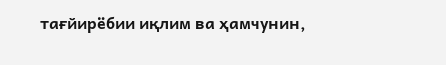тағйирёбии иқлим ва ҳамчунин,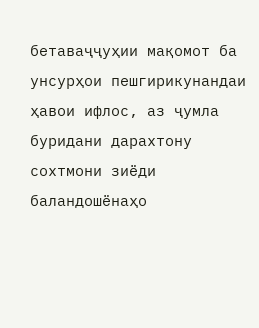бетаваҷҷуҳии мақомот ба унсурҳои пешгирикунандаи ҳавои ифлос, аз ҷумла буридани дарахтону сохтмони зиёди баландошёнаҳо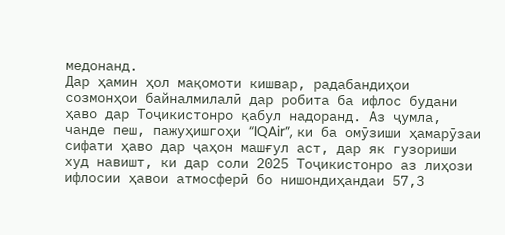медонанд.
Дар ҳамин ҳол мақомоти кишвар, радабандиҳои созмонҳои байналмилалӣ дар робита ба ифлос будани ҳаво дар Тоҷикистонро қабул надоранд. Аз ҷумла, чанде пеш, пажуҳишгоҳи “IQAir”, ки ба омӯзиши ҳамарӯзаи сифати ҳаво дар ҷаҳон машғул аст, дар як гузориши худ навишт, ки дар соли 2025 Тоҷикистонро аз лиҳози ифлосии ҳавои атмосферӣ бо нишондиҳандаи 57,3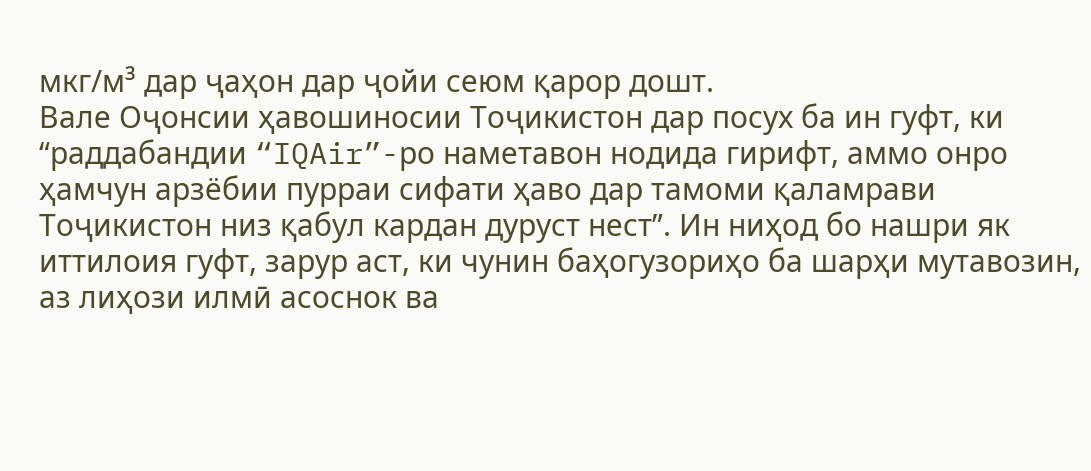мкг/м³ дар ҷаҳон дар ҷойи сеюм қарор дошт.
Вале Оҷонсии ҳавошиносии Тоҷикистон дар посух ба ин гуфт, ки “раддабандии “IQAir”-ро наметавон нодида гирифт, аммо онро ҳамчун арзёбии пурраи сифати ҳаво дар тамоми қаламрави Тоҷикистон низ қабул кардан дуруст нест”. Ин ниҳод бо нашри як иттилоия гуфт, зарур аст, ки чунин баҳогузориҳо ба шарҳи мутавозин, аз лиҳози илмӣ асоснок ва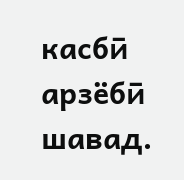касбӣ арзёбӣ шавад.